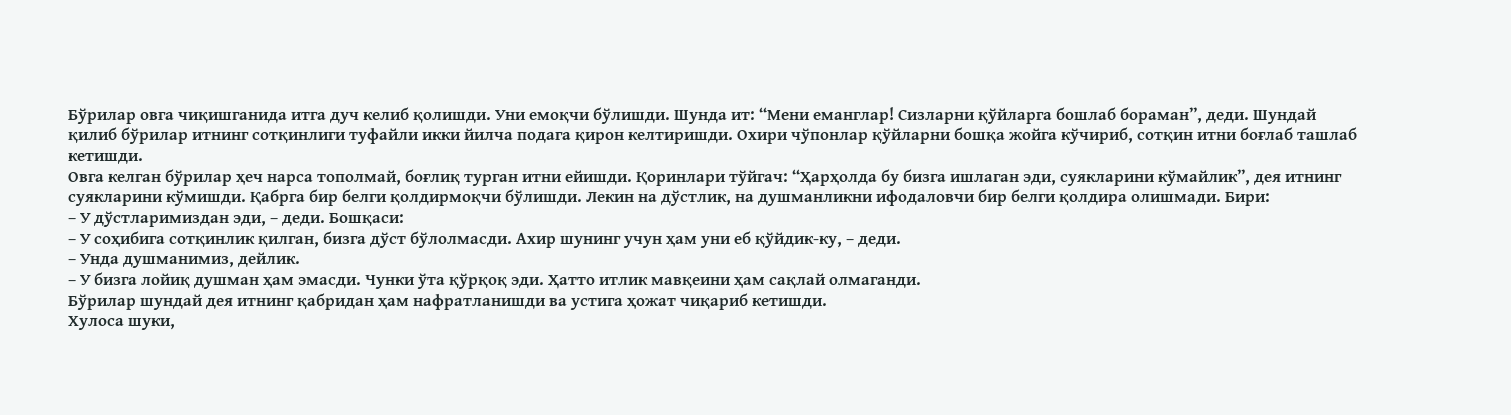Бўрилар овга чиқишганида итга дуч келиб қолишди. Уни емоқчи бўлишди. Шунда ит: “Мени еманглар! Сизларни қўйларга бошлаб бораман”, деди. Шундай қилиб бўрилар итнинг сотқинлиги туфайли икки йилча подага қирон келтиришди. Охири чўпонлар қўйларни бошқа жойга кўчириб, сотқин итни боғлаб ташлаб кетишди.
Овга келган бўрилар ҳеч нарса тополмай, боғлиқ турган итни ейишди. Қоринлари тўйгач: “Ҳарҳолда бу бизга ишлаган эди, суякларини кўмайлик”, дея итнинг суякларини кўмишди. Қабрга бир белги қолдирмоқчи бўлишди. Лекин на дўстлик, на душманликни ифодаловчи бир белги қолдира олишмади. Бири:
– У дўстларимиздан эди, – деди. Бошқаси:
– У соҳибига сотқинлик қилган, бизга дўст бўлолмасди. Ахир шунинг учун ҳам уни еб қўйдик-ку, – деди.
– Унда душманимиз, дейлик.
– У бизга лойиқ душман ҳам эмасди. Чунки ўта қўрқоқ эди. Ҳатто итлик мавқеини ҳам сақлай олмаганди.
Бўрилар шундай дея итнинг қабридан ҳам нафратланишди ва устига ҳожат чиқариб кетишди.
Хулоса шуки,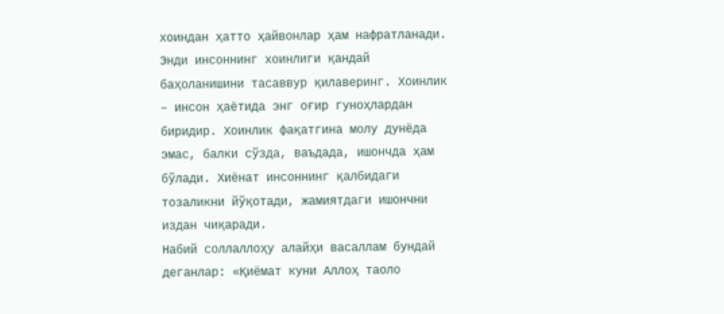хоиндан ҳатто ҳайвонлар ҳам нафратланади. Энди инсоннинг хоинлиги қандай баҳоланишини тасаввур қилаверинг. Хоинлик – инсон ҳаётида энг оғир гуноҳлардан биридир. Хоинлик фақатгина молу дунёда эмас, балки сўзда, ваъдада, ишончда ҳам бўлади. Хиёнат инсоннинг қалбидаги тозаликни йўқотади, жамиятдаги ишончни издан чиқаради.
Набий соллаллоҳу алайҳи васаллам бундай деганлар: «Қиёмат куни Аллоҳ таоло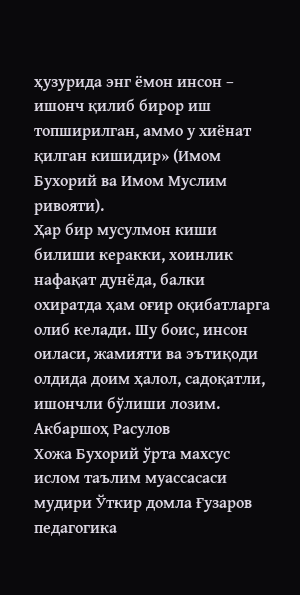ҳузурида энг ёмон инсон – ишонч қилиб бирор иш топширилган, аммо у хиёнат қилган кишидир» (Имом Бухорий ва Имом Муслим ривояти).
Ҳар бир мусулмон киши билиши керакки, хоинлик нафақат дунёда, балки охиратда ҳам оғир оқибатларга олиб келади. Шу боис, инсон оиласи, жамияти ва эътиқоди олдида доим ҳалол, садоқатли, ишончли бўлиши лозим.
Акбаршоҳ Расулов
Хожа Бухорий ўрта махсус ислом таълим муассасаси мудири Ўткир домла Ғузаров педагогика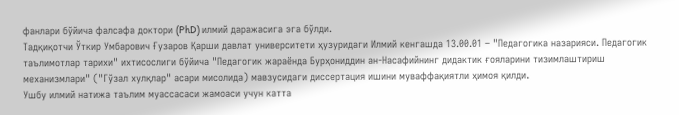фанлари бўйича фалсафа доктори (PhD) илмий даражасига эга бўлди.
Тадқиқотчи Ўткир Умбарович Ғузаров Қарши давлат университети ҳузуридаги Илмий кенгашда 13.00.01 – "Педагогика назарияси. Педагогик таълимотлар тарихи" ихтисослиги бўйича "Педагогик жараёнда Бурҳониддин ан-Насафийнинг дидактик ғояларини тизимлаштириш механизмлари" ("Гўзал хулқлар" асари мисолида) мавзусидаги диссертация ишини муваффақиятли ҳимоя қилди.
Ушбу илмий натижа таълим муассасаси жамоаси учун катта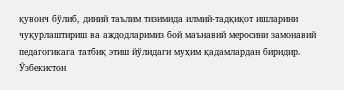қувонч бўлиб, диний таълим тизимида илмий-тадқиқот ишларини чуқурлаштириш ва аждодларимиз бой маънавий меросини замонавий педагогикага татбиқ этиш йўлидаги муҳим қадамлардан биридир.
Ўзбекистон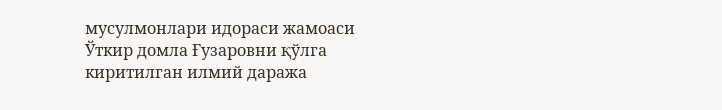мусулмонлари идораси жамоаси Ўткир домла Ғузаровни қўлга киритилган илмий даража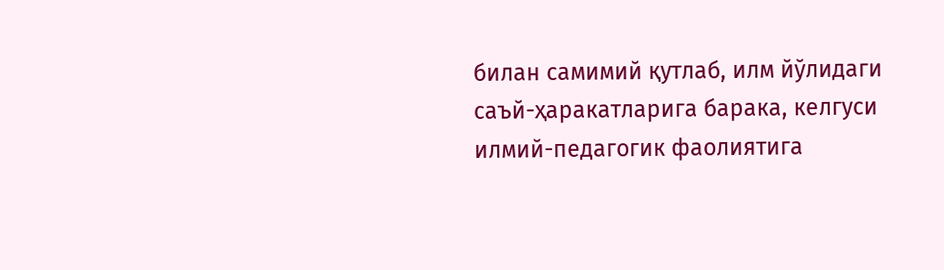билан самимий қутлаб, илм йўлидаги саъй-ҳаракатларига барака, келгуси илмий-педагогик фаолиятига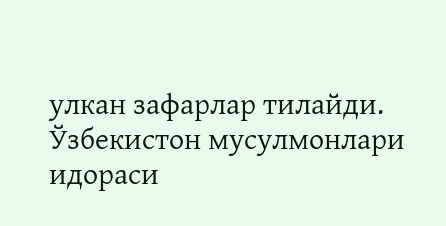улкан зафарлар тилайди.
Ўзбекистон мусулмонлари идораси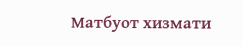Матбуот хизмати